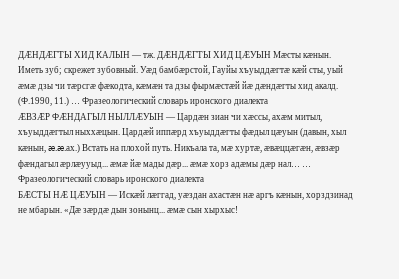ДÆНДÆГТЫ ХИД КАЛЫН — тж. ДÆНДÆГТЫ ХИД ЦÆУЫН Мæсты кæнын. Иметь зуб; скрежет зубовный. Уæд бамбæрстой, Гауйы хъуыддæгтæ кæй сты, уый æмæ дзы чи тæрсгæ фæкодта, кæмæн та дзы фырмæстæй йæ дæндæгты хид акалд. (Ф.1990, 11.) … Фразеологический словарь иронского диалекта
ÆВЗÆР ФÆНДАГЫЛ НЫЛЛÆУЫН — Цардæн зиан чи хæссы, ахæм митыл, хъуыддæгтыл ныххæцын. Цардæй иппæрд хъуыддæгты фæдыл цæуын (давын, хыл кæнын, æ.æ.ах.) Встать на плохой путь. Никъала та, мæ хуртæ, æвæццæгæн, æвзæр фæндагыл æрлæууыд... æмæ йæ мады дæр... æмæ хорз адæмы дæр нал… … Фразеологический словарь иронского диалекта
БÆСТЫ НÆ ЦÆУЫН — Искæй лæггад, уæздан ахастæн нæ аргъ кæнын, хорздзинад не мбарын. «Дæ зæрдæ дын зонынц... æмæ сын хырхыс!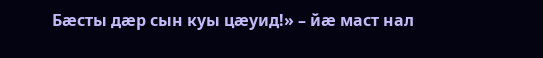Бæсты дæр сын куы цæуид!» – йæ маст нал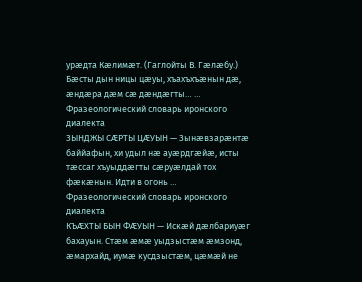урæдта Кæлимæт. (Гаглойты В. Гæлæбу.) Бæсты дын ницы цæуы, хъахъхъæнын дæ, æндæра дæм сæ дæндæгты… … Фразеологический словарь иронского диалекта
ЗЫНДЖЫ СÆРТЫ ЦÆУЫН — Зынæвзарæнтæ баййафын, хи удыл нæ ауæрдгæйæ, исты тæссаг хъуыддæгты сæруæлдай тох фæкæнын. Идти в огонь … Фразеологический словарь иронского диалекта
КЪÆХТЫ БЫН ФÆУЫН — Искæй дæлбариуæг бахауын. Стæм æмæ уыдзыстæм æмзонд, æмархайд, иумæ кусдзыстæм, цæмæй не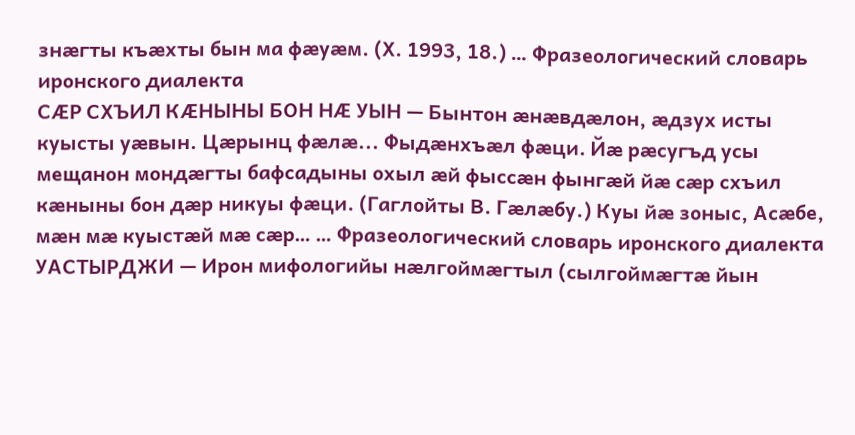знæгты къæхты бын ма фæуæм. (Х. 1993, 18.) … Фразеологический словарь иронского диалекта
СÆР СХЪИЛ КÆНЫНЫ БОН НÆ УЫН — Бынтон æнæвдæлон, æдзух исты куысты уæвын. Цæрынц фæлæ... Фыдæнхъæл фæци. Йæ рæсугъд усы мещанон мондæгты бафсадыны охыл æй фыссæн фынгæй йæ сæр схъил кæныны бон дæр никуы фæци. (Гаглойты В. Гæлæбу.) Куы йæ зоныс, Асæбе, мæн мæ куыстæй мæ сæр… … Фразеологический словарь иронского диалекта
УАСТЫРДЖИ — Ирон мифологийы нæлгоймæгтыл (сылгоймæгтæ йын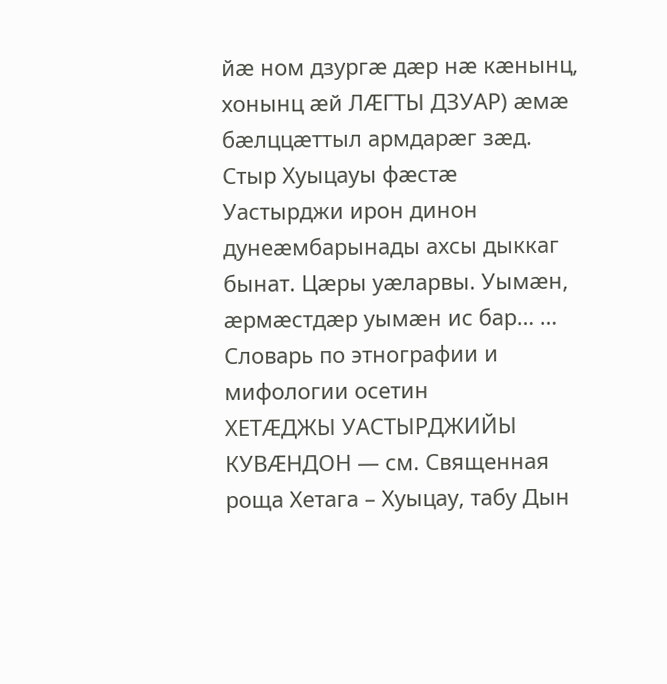йæ ном дзургæ дæр нæ кæнынц, хонынц æй ЛÆГТЫ ДЗУАР) æмæ бæлццæттыл армдарæг зæд. Стыр Хуыцауы фæстæ Уастырджи ирон динон дунеæмбарынады ахсы дыккаг бынат. Цæры уæларвы. Уымæн, æрмæстдæр уымæн ис бар… … Словарь по этнографии и мифологии осетин
ХЕТÆДЖЫ УАСТЫРДЖИЙЫ КУВÆНДОН — см. Священная роща Хетага – Хуыцау, табу Дын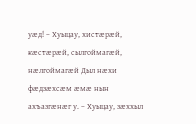уæд! – Хуыцау, хистæрæй, кæстæрæй, сылгоймагæй, нæлгоймагæй Дыл нæхи фæдзæхсæм æмæ нын ахъазгæнæг у. – Хуыцау, зæххыл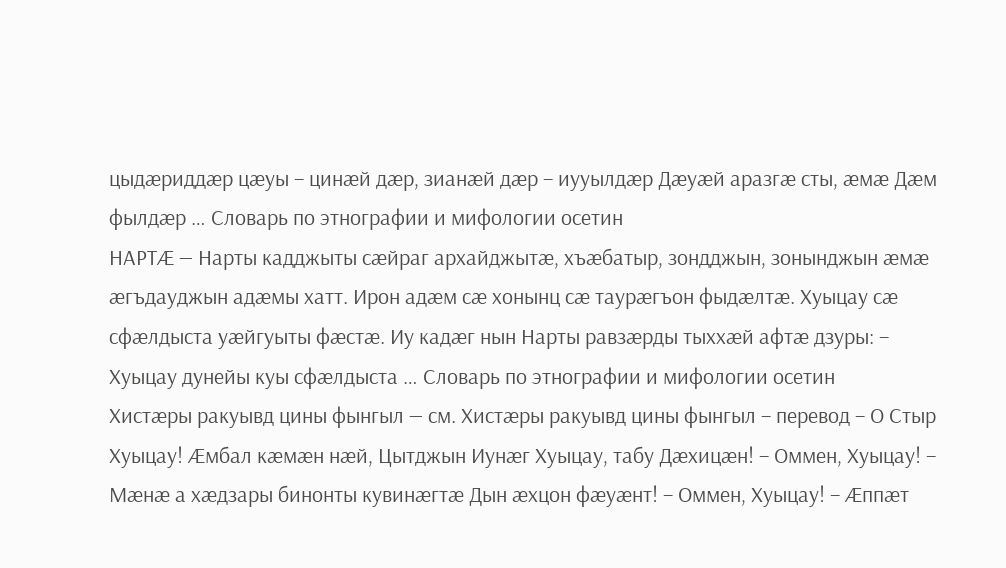цыдæриддæр цæуы – цинæй дæр, зианæй дæр – иууылдæр Дæуæй аразгæ сты, æмæ Дæм фылдæр … Словарь по этнографии и мифологии осетин
НАРТÆ — Нарты кадджыты сæйраг архайджытæ, хъæбатыр, зондджын, зонынджын æмæ æгъдауджын адæмы хатт. Ирон адæм сæ хонынц сæ таурæгъон фыдæлтæ. Хуыцау сæ сфæлдыста уæйгуыты фæстæ. Иу кадæг нын Нарты равзæрды тыххæй афтæ дзуры: – Хуыцау дунейы куы сфæлдыста … Словарь по этнографии и мифологии осетин
Хистæры ракуывд цины фынгыл — см. Хистæры ракуывд цины фынгыл – перевод – О Стыр Хуыцау! Æмбал кæмæн нæй, Цытджын Иунæг Хуыцау, табу Дæхицæн! – Оммен, Хуыцау! – Мæнæ а хæдзары бинонты кувинæгтæ Дын æхцон фæуæнт! – Оммен, Хуыцау! – Æппæт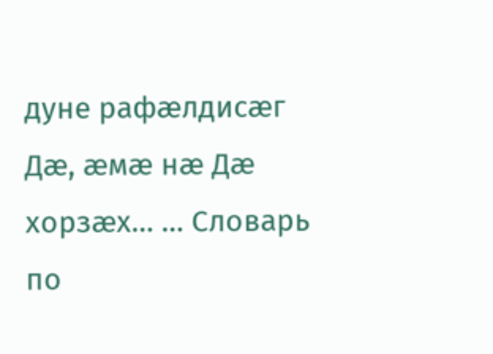дуне рафæлдисæг Дæ, æмæ нæ Дæ хорзæх… … Словарь по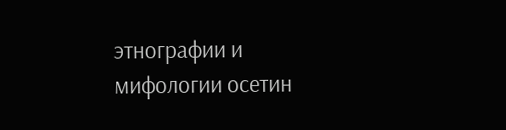этнографии и мифологии осетин